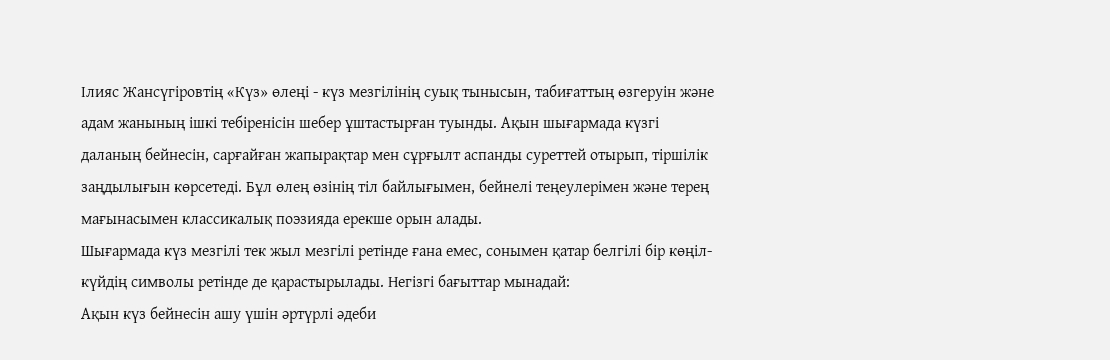Ілияс Жансүгіровтің «Күз» өлеңі - күз мезгілінің суық тынысын, табиғаттың өзгеруін және адам жанының ішкі тебіренісін шебер ұштастырған туынды. Ақын шығармада күзгі даланың бейнесін, сарғайған жапырақтар мен сұрғылт аспанды суреттей отырып, тіршілік заңдылығын көрсетеді. Бұл өлең өзінің тіл байлығымен, бейнелі теңеулерімен және терең мағынасымен классикалық поэзияда ерекше орын алады.
Шығармада күз мезгілі тек жыл мезгілі ретінде ғана емес, сонымен қатар белгілі бір көңіл-күйдің символы ретінде де қарастырылады. Негізгі бағыттар мынадай:
Ақын күз бейнесін ашу үшін әртүрлі әдеби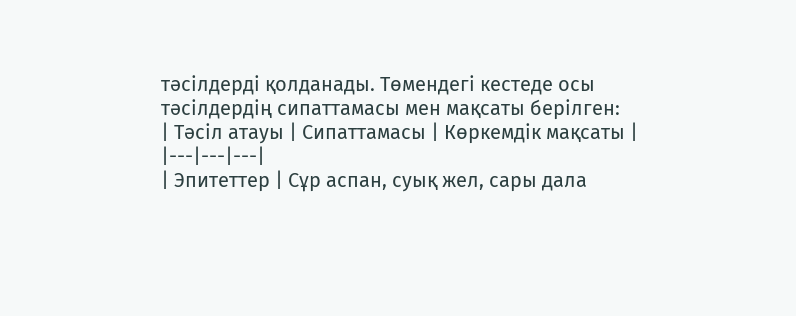тәсілдерді қолданады. Төмендегі кестеде осы тәсілдердің сипаттамасы мен мақсаты берілген:
| Тәсіл атауы | Сипаттамасы | Көркемдік мақсаты |
|---|---|---|
| Эпитеттер | Сұр аспан, суық жел, сары дала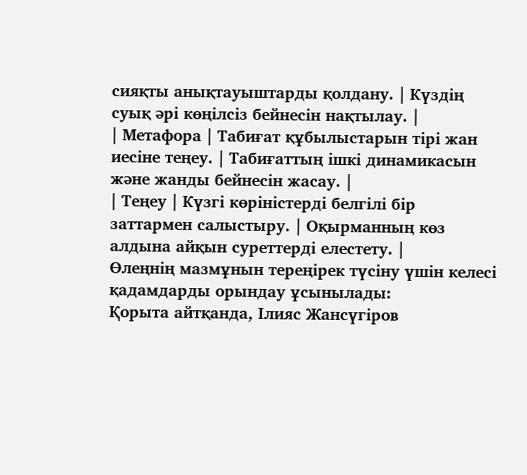сияқты анықтауыштарды қолдану. | Күздің суық әрі көңілсіз бейнесін нақтылау. |
| Метафора | Табиғат құбылыстарын тірі жан иесіне теңеу. | Табиғаттың ішкі динамикасын және жанды бейнесін жасау. |
| Теңеу | Күзгі көріністерді белгілі бір заттармен салыстыру. | Оқырманның көз алдына айқын суреттерді елестету. |
Өлеңнің мазмұнын тереңірек түсіну үшін келесі қадамдарды орындау ұсынылады:
Қорыта айтқанда, Ілияс Жансүгіров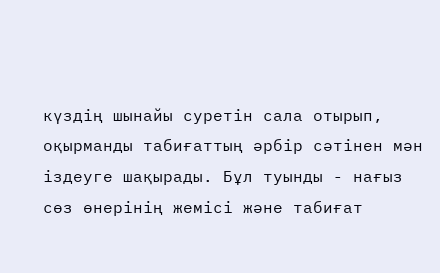күздің шынайы суретін сала отырып, оқырманды табиғаттың әрбір сәтінен мән іздеуге шақырады. Бұл туынды - нағыз сөз өнерінің жемісі және табиғат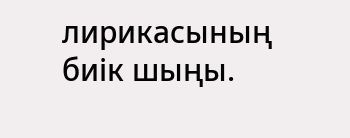лирикасының биік шыңы.